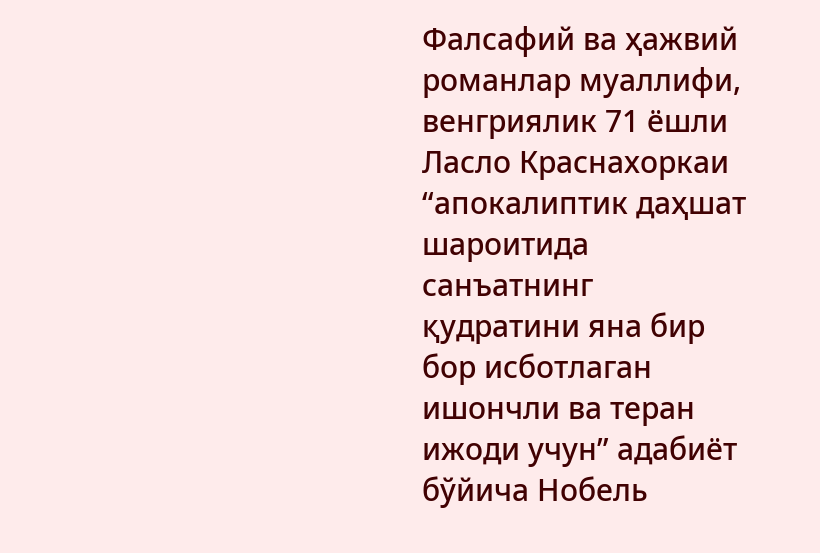Фалсафий ва ҳажвий романлар муаллифи, венгриялик 71 ёшли Ласло Краснахоркаи “апокалиптик даҳшат шароитида санъатнинг қудратини яна бир бор исботлаган ишончли ва теран ижоди учун” адабиёт бўйича Нобель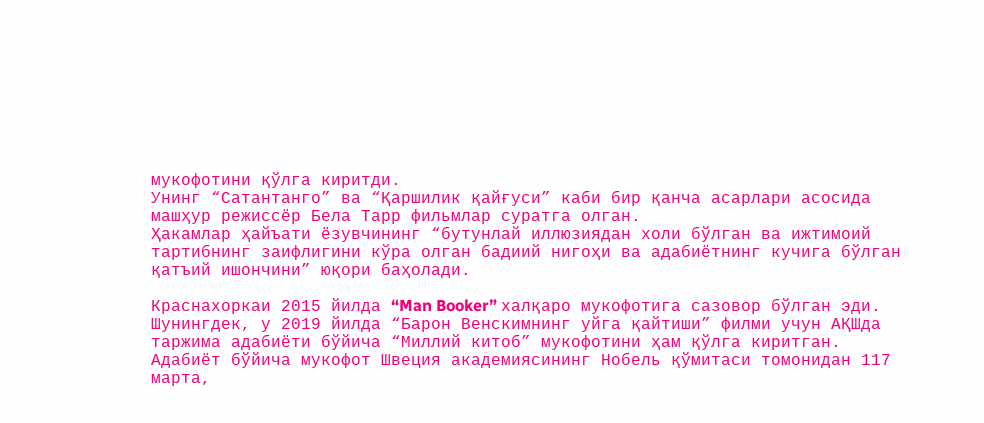мукофотини қўлга киритди.
Унинг “Сатантанго” ва “Қаршилик қайғуси” каби бир қанча асарлари асосида машҳур режиссёр Бела Тарр фильмлар суратга олган.
Ҳакамлар ҳайъати ёзувчининг “бутунлай иллюзиядан холи бўлган ва ижтимоий тартибнинг заифлигини кўра олган бадиий нигоҳи ва адабиётнинг кучига бўлган қатъий ишончини” юқори баҳолади.

Краснахоркаи 2015 йилда “Man Booker” халқаро мукофотига сазовор бўлган эди. Шунингдек, у 2019 йилда “Барон Венскимнинг уйга қайтиши” филми учун АҚШда таржима адабиёти бўйича “Миллий китоб” мукофотини ҳам қўлга киритган.
Адабиёт бўйича мукофот Швеция академиясининг Нобель қўмитаси томонидан 117 марта,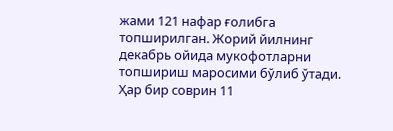жами 121 нафар ғолибга топширилган. Жорий йилнинг декабрь ойида мукофотларни топшириш маросими бўлиб ўтади.
Ҳар бир соврин 11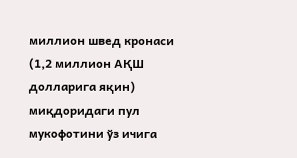миллион швед кронаси (1,2 миллион АҚШ долларига яқин) миқдоридаги пул мукофотини ўз ичига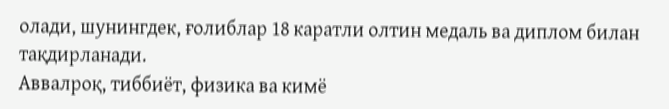олади, шунингдек, ғолиблар 18 каратли олтин медаль ва диплом билан тақдирланади.
Аввалроқ, тиббиёт, физика ва кимё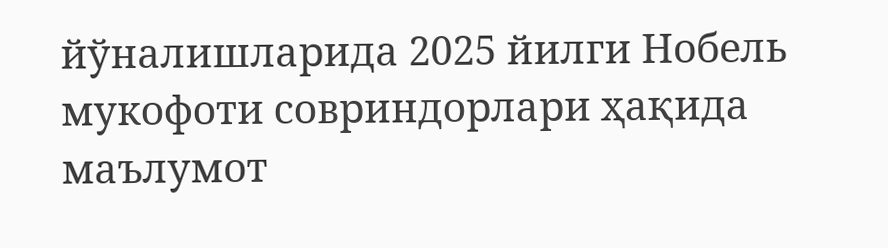йўналишларида 2025 йилги Нобель мукофоти совриндорлари ҳақида маълумот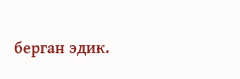берган эдик.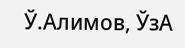Ў.Алимов, ЎзА